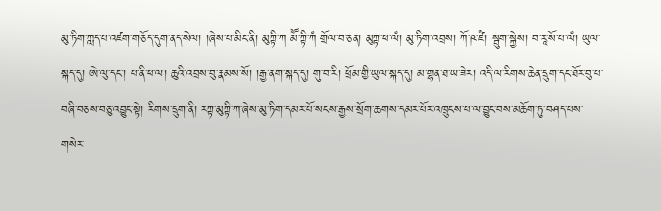མུ་ཏིག་ཀླད་པ་འཛག་གཅོད་དུག་ནད་སེལ། །ཞེས་པ་མིང་ནི། མུཀྟི་ཀ མཽ་ཀྟི་ཀཾ གྲོལ་བ་ཅན། མུཀྟ་ཕ་ལཾ། མུ་ཏིག་འབྲས། ཀོ་ཥ་ཛཾ། སྦུག་སྐྱེས། བ་རཱ་སོ་པ་ལཾ། ཡུལ་སྐད་དུ། ཨེ་ལུ་དང་། པ་ནི་ཕ་ལ། ཆུའི་འབྲས་བུ་རྣམས་སོ། །རྒྱ་ནག་སྐད་དུ། གུ་བ་རི། ཕྲོམ་གྱི་ཡུལ་སྐད་དུ། མ་གྷན་ཐ་ཡ་ཟེར། འདི་ལ་རིགས་ཆེན་དྲུག་དང་ཐོར་བུ་པ་བཞི་བཅས་བཅུ་འབྱུང་སྟེ། རིགས་དྲུག་ནི། རཀྟ་མུཀྟི་ཀ་ཞེས་མུ་ཏིག་དམར་པོ་སངས་རྒྱས་སྲོག་ཆགས་དམར་པོར་འཁྲུངས་པ་ལ་བྱུང་བས་མཆོག་ཏུ་བཤད་པས་གསེར་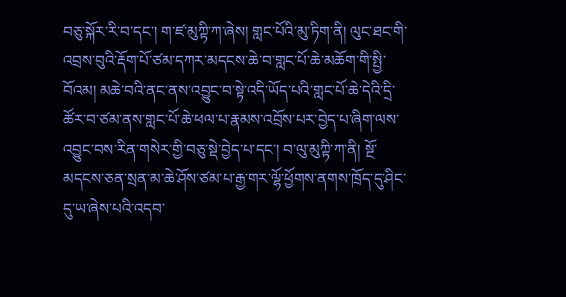བཅུ་སྐོར་རི་བ་དང་། ག་ཛ་མུཀྟི་ཀ་ཞེས། གླང་པོའི་མུ་ཏིག་ནི། ལུང་ཐང་གི་འབྲས་བུའི་རྡོག་པོ་ཙམ་དཀར་མདངས་ཆེ་བ་གླང་པོ་ཆེ་མཆོག་གི་སྤྱི་བོའམ། མཆེ་བའི་ནང་ནས་འབྱུང་བ་སྟེ་འདི་ཡོད་པའི་གླང་པོ་ཆེ་དེའི་དྲི་ཚོར་བ་ཙམ་ནས་གླང་པོ་ཆེ་ཕལ་པ་རྣམས་འབྲོས་པར་བྱེད་པ་ཞིག་ལས་འབྱུང་བས་རིན་གསེར་གྱི་བཅུ་སྡེ་བྱེད་པ་དང་། བ་ལུ་མུཀྟི་ཀ་ནི། སྔོ་མདངས་ཅན་སྲན་མ་ཆེ་ཤོས་ཙམ་པ་རྒྱ་གར་ལྷོ་ཕྱོགས་ནགས་ཁྲོད་དུ་ཤིང་དུ་ཡ་ཞེས་པའི་འདབ་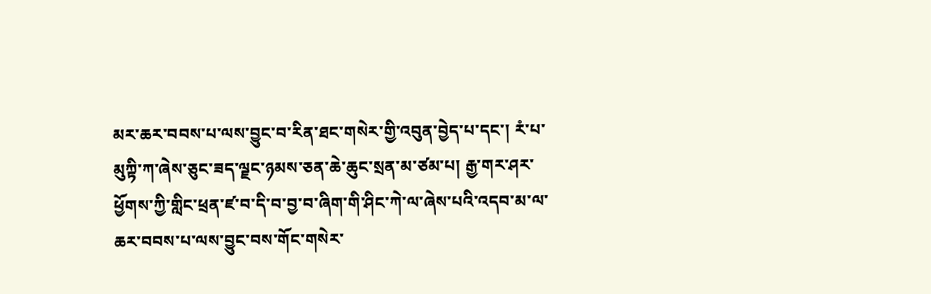མར་ཆར་བབས་པ་ལས་བྱུང་བ་རིན་ཐང་གསེར་གྱི་འབུན་བྱེད་པ་དང་། རཾ་པ་མུཀྟི་ཀ་ཞེས་ཅུང་ཟད་ལྗང་ཉམས་ཅན་ཆེ་ཆུང་སྲན་མ་ཙམ་པ། རྒྱ་གར་ཤར་ཕྱོགས་ཀྱི་གླིང་ཕྲན་ཛ་བ་དི་བ་བྱ་བ་ཞིག་གི་ཤིང་ཀེ་ལ་ཞེས་པའི་འདབ་མ་ལ་ཆར་བབས་པ་ལས་བྱུང་བས་གོང་གསེར་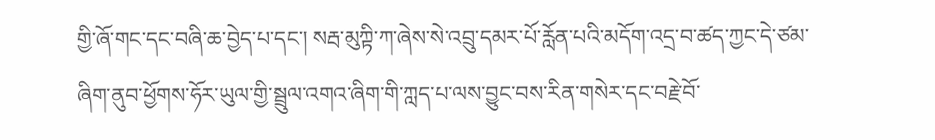གྱི་ཞོ་གང་དང་བཞི་ཆ་བྱེད་པ་དང་། སརྦ་མུཀྟི་ཀ་ཞེས་སེ་འབྲུ་དམར་པོ་རློན་པའི་མདོག་འདྲ་བ་ཚད་ཀྱང་དེ་ཙམ་ཞིག་ནུབ་ཕྱོགས་ཧོར་ཡུལ་གྱི་སྦྲུལ་འགའ་ཞིག་གི་ཀླད་པ་ལས་བྱུང་བས་རིན་གསེར་དང་བརྗེ་བོ་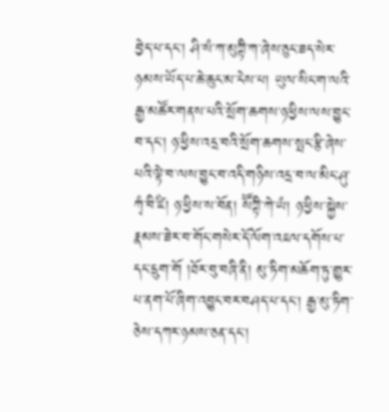བྱེད་པ་དང་། ཤི་སཾ་ཀ་མུཀྟི་ཀ་ཞེས་ཅུང་ཟད་སེར་ཉམས་ཡོད་པ་ཆེ་ཆུང་མ་ངེས་པ། ཡུལ་སིང་ག་ལའི་རྒྱ་མཚོར་གནས་པའི་སྲོག་ཆགས་ཉ་ཕྱིས་ལས་བྱུང་བ་དང་། ཉ་ཕྱིས་འདྲ་བའི་སྲོག་ཆགས་སྤང་རྩི་ཞེས་པའི་ལྟེ་བ་ལས་བྱུང་བ་འདི་གཉིས་འདྲ་བ་ལ་མིང་ཤུ་ཀྭཾ་བི་ཛི། ཉ་ཕྱིས་ས་བོན། སཽཀྟི་ཀེ་ཡཾ། ཉ་ཕྱིས་སྐྱེས་རྣམས་ཟེར་བ་གོང་གསེར་དོ་ལོག་འཇལ་དགོས་པ་དང་དྲུག་གོ །ཐོར་བུ་བཞི་ནི། མུ་ཏིག་མཆོག་ཏུ་གྱུར་པ་ནག་པོ་ཞིག་འབྱུང་བར་བཤད་པ་དང་། རྒྱ་མུ་ཏིག་ཅེས་དཀར་ཉམས་ཅན་དང་།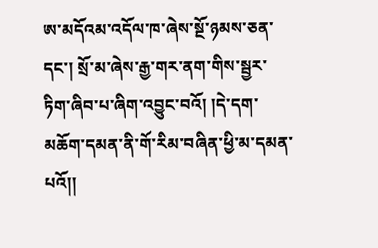ཨ་མདོའམ་འདོལ་ཁ་ཞེས་སྔོ་ཉམས་ཅན་དང་། སྲོ་མ་ཞེས་རྒྱ་གར་ནག་གིས་སྦྱར་ཏིག་ཞིབ་པ་ཞིག་འབྱུང་བའོ། །དེ་དག་མཆོག་དམན་ནི་གོ་རིམ་བཞིན་ཕྱི་མ་དམན་པའོ།།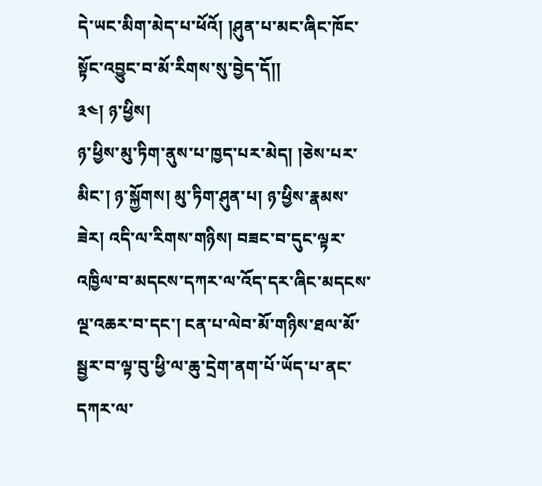དེ་ཡང་མིག་མེད་པ་ཕོའོ། །ཤུན་པ་མང་ཞིང་ཁོང་སྟོང་འབྱུང་བ་མོ་རིགས་སུ་བྱེད་དོ།།
༣༤། ཉ་ཕྱིས།
ཉ་ཕྱིས་མུ་ཏིག་ནུས་པ་ཁྱད་པར་མེད། །ཅེས་པར་མིང་། ཉ་སྐྱོགས། མུ་ཏིག་ཤུན་པ། ཉ་ཕྱིས་རྣམས་ཟེར། འདི་ལ་རིགས་གཉིས། བཟང་བ་དུང་ལྟར་འཁྱིལ་བ་མདངས་དཀར་ལ་འོད་དར་ཞིང་མདངས་ལྔ་འཆར་བ་དང་། ངན་པ་ལེབ་མོ་གཉིས་ཐལ་མོ་སྦྱར་བ་ལྟ་བུ་ཕྱི་ལ་ཆུ་དྲེག་ནག་པོ་ཡོད་པ་ནང་དཀར་ལ་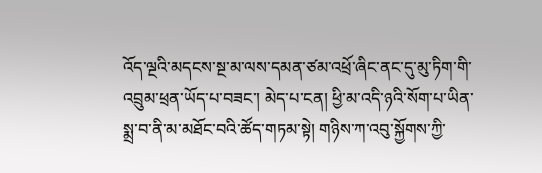འོད་ལྔའི་མདངས་སྔ་མ་ལས་དམན་ཙམ་འཕྲོ་ཞིང་ནང་དུ་མུ་ཏིག་གི་འབྲུམ་ཕྲན་ཡོད་པ་བཟང་། མེད་པ་ངན། ཕྱི་མ་འདི་ཉའི་སོག་པ་ཡིན་སྨྲ་བ་ནི་མ་མཐོང་བའི་ཚོད་གཏམ་སྟེ། གཉིས་ཀ་འབུ་སྐྱོགས་ཀྱི་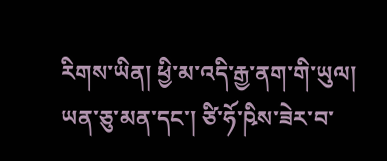རིགས་ཡིན། ཕྱི་མ་འདི་རྒྱ་ནག་གི་ཡུལ། ཡན་ཅུ་མན་དང་། ཙི་ཧོ་ཥིས་ཟེར་བ་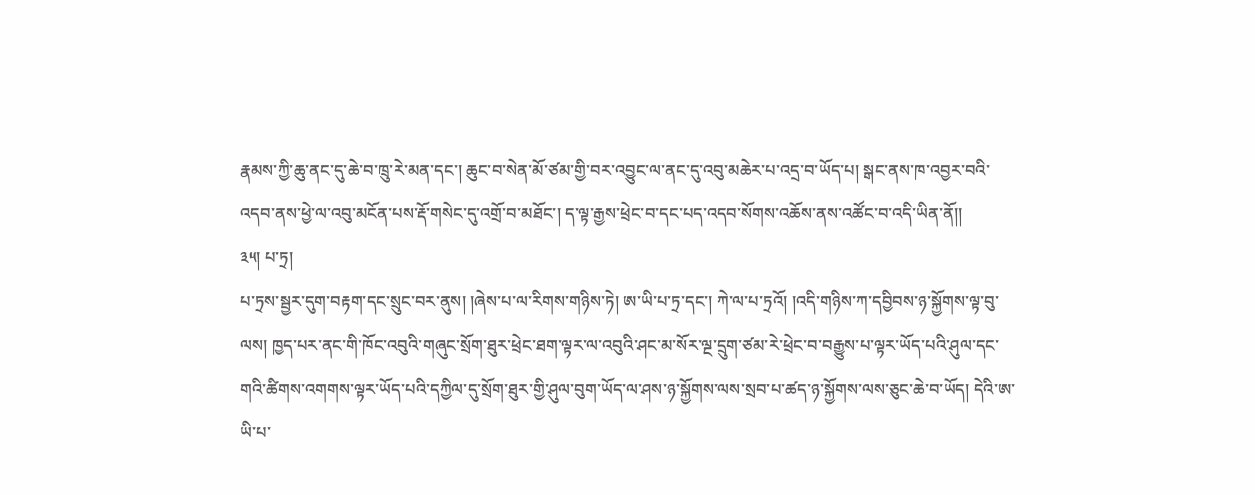རྣམས་ཀྱི་ཆུ་ནང་དུ་ཆེ་བ་ཁྲུ་རེ་མན་དང་། ཆུང་བ་སེན་མོ་ཙམ་གྱི་བར་འབྱུང་ལ་ནང་དུ་འབུ་མཆེར་པ་འདྲ་བ་ཡོད་པ། སྒང་ནས་ཁ་འབྱར་བའི་འདབ་ནས་ཕྱེ་ལ་འབུ་མངོན་པས་རྡོ་གསེང་དུ་འགྲོ་བ་མཐོང་། ད་ལྟ་རྒྱས་ཕྲེང་བ་དང་པད་འདབ་སོགས་འཆོས་ནས་འཚོང་བ་འདི་ཡིན་ནོ།།
༣༥། པ་ཏྲ།
པ་ཏྲས་སྦྱར་དུག་བརྟག་དང་སྲུང་བར་ནུས། །ཞེས་པ་ལ་རིགས་གཉིས་ཏེ། ཨ་ཡི་པ་ཏྲ་དང་། ཀེ་ལ་པ་ཏྲའོ། །འདི་གཉིས་ཀ་དབྱིབས་ཉ་སྐྱོགས་ལྟ་བུ་ལས། ཁྱད་པར་ནང་གི་ཁོང་འབུའི་གཞུང་སྲོག་ཐུར་ཕྲེང་ཐག་ལྟར་ལ་འབུའི་ཤང་མ་སོར་ལྔ་དྲུག་ཙམ་རེ་ཕྲེང་བ་བརྒྱུས་པ་ལྟར་ཡོད་པའི་ཤུལ་དང་གའི་ཚིགས་འགགས་ལྟར་ཡོད་པའི་དཀྱིལ་དུ་སྲོག་ཐུར་གྱི་ཤུལ་བུག་ཡོད་ལ་ཤས་ཉ་སྐྱོགས་ལས་སྲབ་པ་ཚད་ཉ་སྐྱོགས་ལས་ཅུང་ཆེ་བ་ཡོད། དེའི་ཨ་ཡི་པ་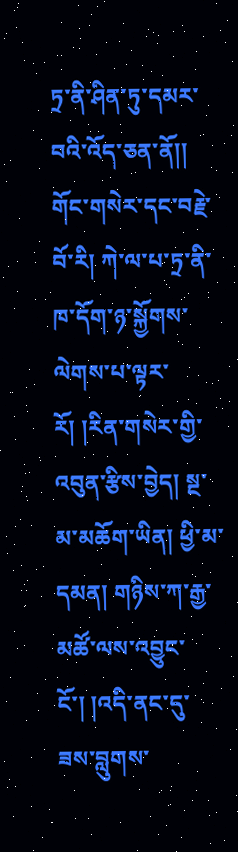ཏྲ་ནི་ཤིན་ཏུ་དམར་བའི་འོད་ཅན་ནོ།།  གོང་གསེར་དང་བརྗེ་བོ་རི། ཀེ་ལ་པ་ཏྲ་ནི་ཁ་དོག་ཉ་སྐྱོགས་ལེགས་པ་ལྟར་རོ། །རིན་གསེར་གྱི་འབུན་རྩིས་བྱེད། སྔ་མ་མཆོག་ཡིན། ཕྱི་མ་དམན། གཉིས་ཀ་རྒྱ་མཚོ་ལས་འབྱུང་ངོ་། །འདི་ནང་དུ་ཟས་བླུགས་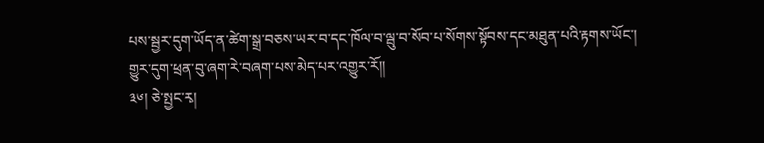པས་སྦྱར་དུག་ཡོད་ན་ཚེག་སྒྲ་བཅས་ཡར་བ་དང་ཁོལ་བ་ལྦུ་བ་སོབ་པ་སོགས་སྟོབས་དང་མཐུན་པའི་རྟགས་ཡོང་། གྱུར་དུག་ཕྲན་བུ་ཞག་རེ་བཞག་པས་མེད་པར་འགྱུར་རོ།།
༣༦། ཅེ་སྤྱང་རྭ།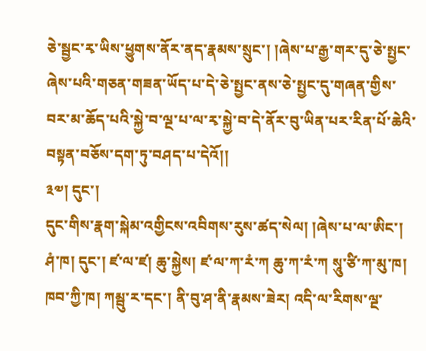ཅེ་སྦྱང་རྭ་ཡིས་ཕྱུགས་ནོར་ནད་རྣམས་སྲུང་། །ཞེས་པ་རྒྱ་གར་དུ་ཅེ་སྤྱང་ཞེས་པའི་གཅན་གཟན་ཡོད་པ་དེ་ཅེ་སྤྱང་ནས་ཅེ་སྤྱང་དུ་གཞན་གྱིས་བར་མ་ཆོད་པའི་སྐྱེ་བ་ལྔ་པ་ལ་རྭ་སྐྱེ་བ་དེ་ནོར་བུ་ཡིན་པར་རིན་པོ་ཆེའི་བསྟན་བཅོས་དག་ཏུ་བཤད་པ་དེའོ།།
༣༧། དུང་།
དུང་གིས་རྣག་སྐེམ་འགྱིངས་འབིགས་རུས་ཚད་སེལ། །ཞེས་པ་ལ་ཨིང་། ཤཾ་ཁ། དུང་། ཛ་ལ་ཛ། ཆུ་སྐྱེས། ཛ་ལ་ཀ་རཾ་ཀ ཆུ་ཀ་རཾ་ཀ སཱུ་ཙི་ཀ་མུ་ཁ། ཁབ་ཀྱི་ཁ། ཀམྦུ་ར་དང་། ནི་བུ་ཤ་ནི་རྣམས་ཟེར། འདི་ལ་རིགས་ལྔ་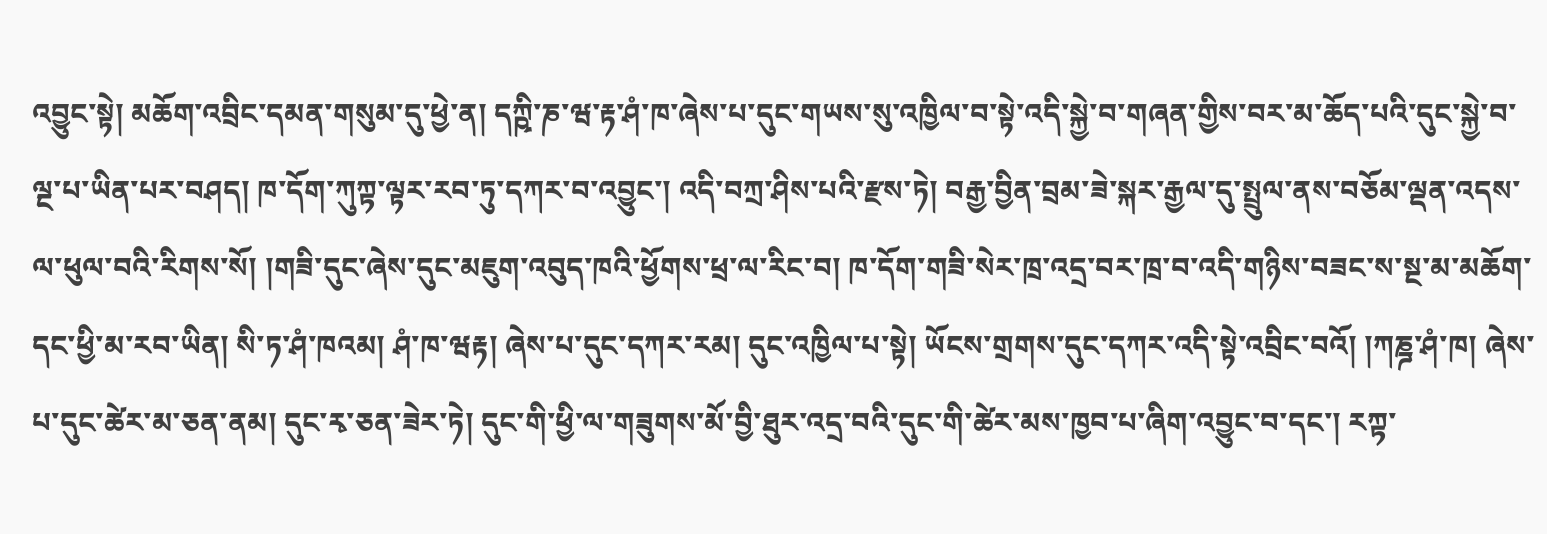འབྱུང་སྟེ། མཆོག་འབྲིང་དམན་གསུམ་དུ་ཕྱེ་ན། དཀྵི་ཎ་ཝ་རྟ་ཤཾ་ཁ་ཞེས་པ་དུང་གཡས་སུ་འཁྱིལ་བ་སྟེ་འདི་སྐྱེ་བ་གཞན་གྱིས་བར་མ་ཆོད་པའི་དུང་སྐྱེ་བ་ལྔ་པ་ཡིན་པར་བཤད། ཁ་དོག་ཀུཀྟ་ལྟར་རབ་ཏུ་དཀར་བ་འབྱུང་། འདི་བཀྲ་ཤིས་པའི་རྫས་ཏེ། བརྒྱ་བྱིན་བྲམ་ཟེ་སྐར་རྒྱལ་དུ་སྤྲུལ་ནས་བཅོམ་ལྡན་འདས་ལ་ཕུལ་བའི་རིགས་སོ། །གཟི་དུང་ཞེས་དུང་མཇུག་འབུད་ཁའི་ཕྱོགས་ཕྲ་ལ་རིང་བ། ཁ་དོག་གཟི་སེར་ཁྲ་འདྲ་བར་ཁྲ་བ་འདི་གཉིས་བཟང་ས་སྔ་མ་མཆོག་དང་ཕྱི་མ་རབ་ཡིན། སི་ཏ་ཤཾ་ཁའམ། ཤཾ་ཁ་ཝརྟ། ཞེས་པ་དུང་དཀར་རམ། དུང་འཁྱིལ་པ་སྟེ། ཡོངས་གྲགས་དུང་དཀར་འདི་སྟེ་འབྲིང་བའོ། །ཀཎྜ་ཤཾ་ཁ། ཞེས་པ་དུང་ཚེར་མ་ཅན་ནམ། དུང་རྭ་ཅན་ཟེར་ཏེ། དུང་གི་ཕྱི་ལ་གཟུགས་མོ་བྱི་ཐུར་འདྲ་བའི་དུང་གི་ཚེར་མས་ཁྱབ་པ་ཞིག་འབྱུང་བ་དང་། རཀྟ་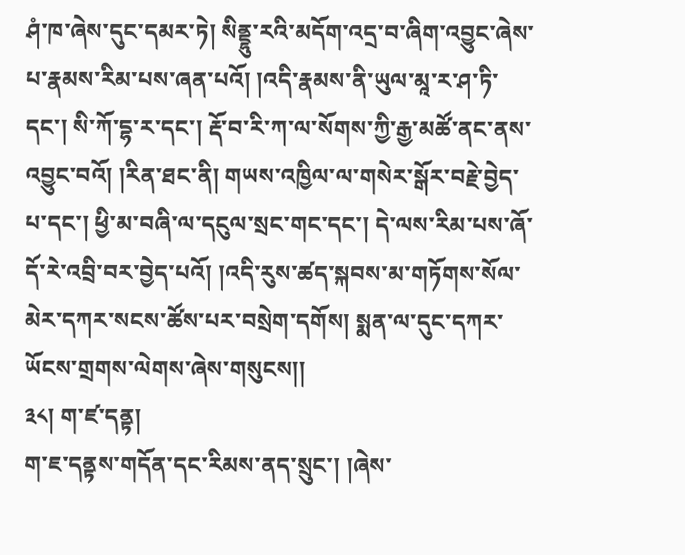ཤཾ་ཁ་ཞེས་དུང་དམར་ཏེ། སིནྡྷུ་རའི་མདོག་འདྲ་བ་ཞིག་འབྱུང་ཞེས་པ་རྣམས་རིམ་པས་ཞན་པའོ། །འདི་རྣམས་ནི་ཡུལ་མཱ་ར་ཤ་ཏི་དང་། སི་ཀོ་དྷ་ར་དང་། རྡོ་བ་རི་ཀ་ལ་སོགས་ཀྱི་རྒྱ་མཚོ་ནང་ནས་འབྱུང་བའོ། །རིན་ཐང་ནི། གཡས་འཁྱིལ་ལ་གསེར་སྒོར་བརྗེ་བྱེད་པ་དང་། ཕྱི་མ་བཞི་ལ་དངུལ་སྲང་གང་དང་། དེ་ལས་རིམ་པས་ཞོ་དོ་རེ་འབྲི་བར་བྱེད་པའོ། །འདི་རུས་ཚད་སྐབས་མ་གཏོགས་སོལ་མེར་དཀར་སངས་ཚོས་པར་བསྲེག་དགོས། སྨན་ལ་དུང་དཀར་ཡོངས་གྲགས་ལེགས་ཞེས་གསུངས།།
༣༨། ག་ཛ་དནྟ།
ག་ཇ་དནྟས་གདོན་དང་རིམས་ནད་སྲུང་། །ཞེས་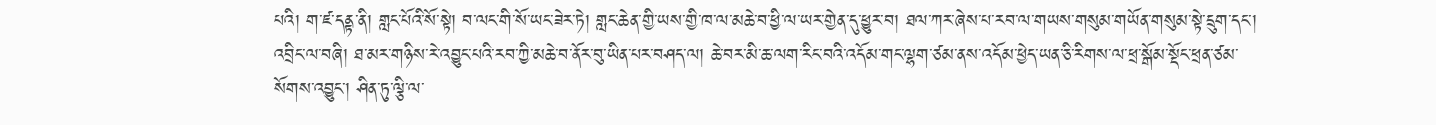པའི། ག་ཛ་དནྟ་ནི། གླང་པོའི་སོ་སྟེ། བ་ལང་གི་སོ་ཡང་ཟེར་ཏེ། གླང་ཆེན་གྱི་ཡས་གྱི་ཁ་ལ་མཆེ་བ་ཕྱི་ལ་ཡར་གྱེན་དུ་ཕྱུར་བ། ཐལ་ཀར་ཞེས་པ་རབ་ལ་གཡས་གསུམ་གཡོན་གསུམ་སྟེ་དྲུག་དང་། འབྲིང་ལ་བཞི། ཐ་མར་གཉིས་རེ་འབྱུང་པའི་རབ་ཀྱི་མཆེ་བ་ནོར་བུ་ཡིན་པར་བཤད་ལ། ཆེ་བར་མི་ཆ་ལག་རིང་བའི་འདོམ་གང་ལྷག་ཙམ་ནས་འདོམ་ཕྱེད་ཡན་ཅི་རིགས་ལ་ཕྲ་སྒོམ་སྡོང་ཕྲན་ཙམ་སོགས་འབྱུང་། ཤིན་ཏུ་ལྕི་ལ་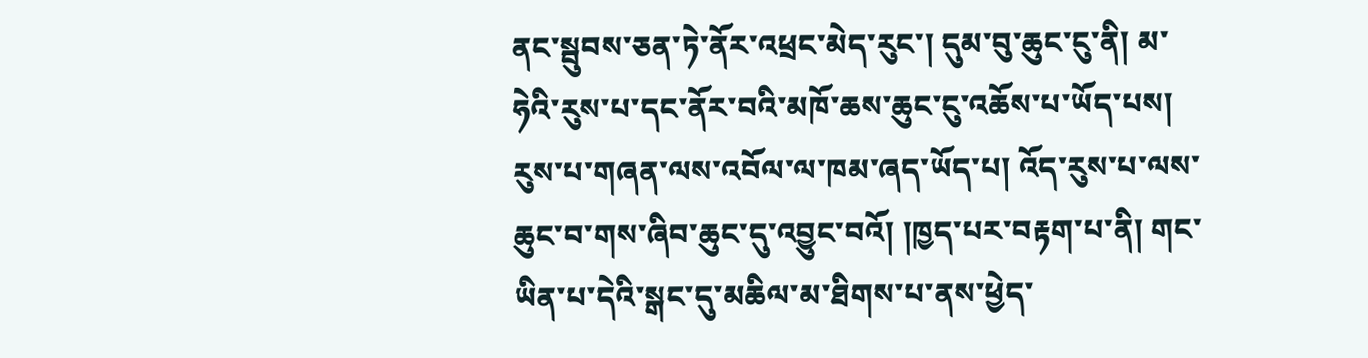ནང་སྦུབས་ཅན་ཏེ་ནོར་འཕྲང་མེད་རུང་། དུམ་བུ་ཆུང་ངུ་ནི། མ་ཧེའི་རུས་པ་དང་ནོར་བའི་མཁོ་ཆས་ཆུང་ངུ་འཆོས་པ་ཡོད་པས། རུས་པ་གཞན་ལས་འབོལ་ལ་ཁམ་ཞད་ཡོད་པ། འོད་རུས་པ་ལས་ཆུང་བ་གས་ཞིབ་ཆུང་དུ་འབྱུང་བའོ། །ཁྱད་པར་བརྟག་པ་ནི། གང་ཡིན་པ་དེའི་སྒང་དུ་མཆིལ་མ་ཐིགས་པ་ནས་ཕྱེད་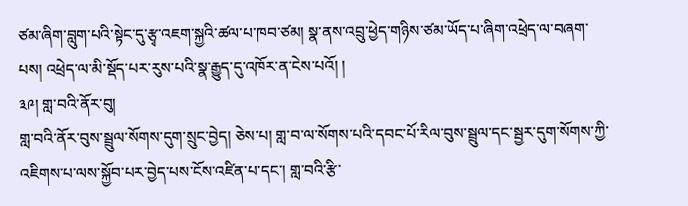ཙམ་ཞིག་བླུག་པའི་སྟེང་དུ་རྩྭ་འཇག་སྐྱའི་ཚལ་པ་ཁབ་ཙམ། སྣ་ནས་འབྲུ་ཕྱེད་གཉིས་ཙམ་ཡོད་པ་ཞིག་འཕྲེད་ལ་བཞག་པས། འཕྲེད་ལ་མི་སྡོད་པར་རུས་པའི་སྣ་རྒྱུད་དུ་འཁོར་ན་ངེས་པའོ། །
༣༩། གླ་བའི་ནོར་བུ།
གླ་བའི་ནོར་བུས་སྦྲུལ་སོགས་དུག་སྲུང་བྱེད། ཅེས་པ། གླ་བ་ལ་སོགས་པའི་དབང་པོ་རིལ་བུས་སྦྲུལ་དང་སྦྱར་དུག་སོགས་ཀྱི་འཇིགས་པ་ལས་སྐྱོབ་པར་བྱེད་པས་ངོས་འཛིན་པ་དང་། གླ་བའི་རྩི་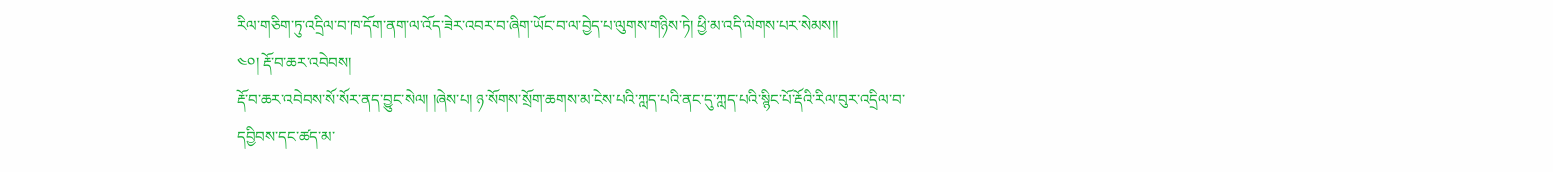རིལ་གཅིག་ཏུ་འདྲིལ་བ་ཁ་དོག་ནག་ལ་འོད་ཟེར་འབར་བ་ཞིག་ཡོང་བ་ལ་བྱེད་པ་ལུགས་གཉིས་ཏེ། ཕྱི་མ་འདི་ལེགས་པར་སེམས།།
༤༠། རྡོ་བ་ཆར་འབེབས།
རྡོ་བ་ཆར་འབེབས་སོ་སོར་ནད་བྱུང་སེལ། །ཞེས་པ། ཉ་སོགས་སྲོག་ཆགས་མ་ངེས་པའི་ཀླད་པའི་ནང་དུ་ཀླད་པའི་སྙིང་པོ་རྡོའི་རིལ་བུར་འདྲིལ་བ་དབྱིབས་དང་ཚད་མ་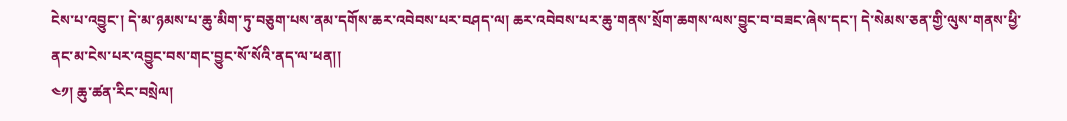ངེས་པ་འབྱུང་། དེ་མ་ཉམས་པ་ཆུ་མིག་ཏུ་བཅུག་པས་ནམ་དགོས་ཆར་འབེབས་པར་བཤད་ལ། ཆར་འབེབས་པར་ཆུ་གནས་སྲོག་ཆགས་ལས་བྱུང་བ་བཟང་ཞེས་དང་། དེ་སེམས་ཅན་གྱི་ལུས་གནས་ཕྱི་ནང་མ་ངེས་པར་འབྱུང་བས་གང་བྱུང་སོ་སོའི་ནད་ལ་ཕན།།
༤༡། ཆུ་ཚན་རིང་བསྲེལ།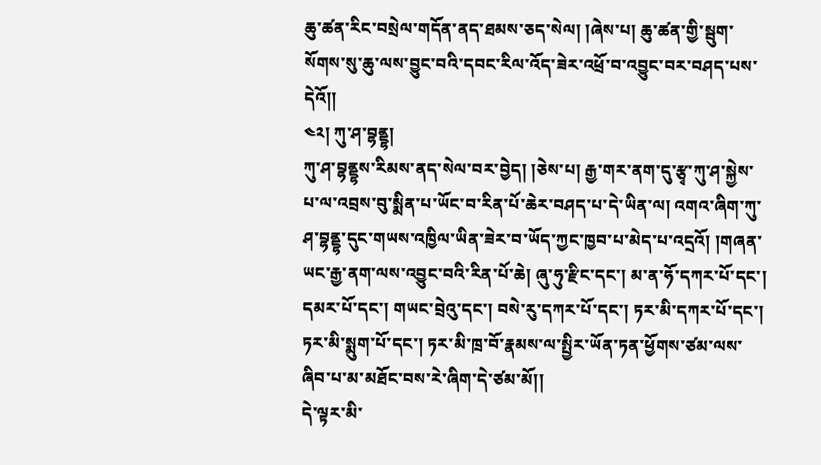ཆུ་ཚན་རིང་བསྲེལ་གདོན་ནད་ཐམས་ཅད་སེལ། །ཞེས་པ། ཆུ་ཚན་གྱི་སྦུག་སོགས་སུ་ཆུ་ལས་བྱུང་བའི་དབང་རིལ་འོད་ཟེར་འཕྲོ་བ་འབྱུང་བར་བཤད་པས་དེའོ།།
༤༢། ཀུ་ཤ་བྷནྡྷ།
ཀུ་ཤ་བྷནྡྷས་རིམས་ནད་སེལ་བར་བྱེད། །ཅེས་པ། རྒྱ་གར་ནག་དུ་རྩྭ་ཀུ་ཤ་སྐྱེས་པ་ལ་འབྲས་བུ་སྨིན་པ་ཡོང་བ་རིན་པོ་ཆེར་བཤད་པ་དེ་ཡིན་ལ། འགའ་ཞིག་ཀུ་ཤ་བྷནྡྷ་དུང་གཡས་འཁྱིལ་ཡིན་ཟེར་བ་ཡོད་ཀྱང་ཁྱབ་པ་མེད་པ་འདྲའོ། །གཞན་ཡང་རྒྱ་ནག་ལས་འབྱུང་བའི་རིན་པོ་ཆེ། ཞུ་ཧུ་རྫིང་དང་། མ་ན་ཧོ་དཀར་པོ་དང་། དམར་པོ་དང་། གཡང་བྲེའུ་དང་། བསེ་རུ་དཀར་པོ་དང་། ཏར་མི་དཀར་པོ་དང་། ཏར་མི་སྨུག་པོ་དང་། ཏར་མི་ཁྲ་བོ་རྣམས་ལ་སྤྱིར་ཡོན་ཏན་ཕྱོགས་ཙམ་ལས་ཞིབ་པ་མ་མཐོང་བས་རེ་ཞིག་དེ་ཙམ་མོ།།
དེ་ལྟར་མི་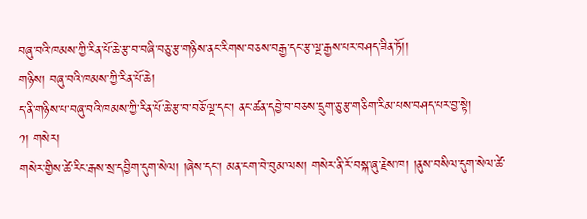བཞུ་བའི་ཁམས་ཀྱི་རིན་པོ་ཆེ་རྩ་བ་བཞི་བཅུ་རྩ་གཉིས་ནང་རིགས་བཅས་བརྒྱ་དང་རྩ་ལྔ་རྒྱས་པར་བཤད་ཟིན་ཏོ།།
གཉིས། བཞུ་བའི་ཁམས་ཀྱི་རིན་པོ་ཆེ།
ད་ནི་གཉིས་པ་བཞུ་བའི་ཁམས་ཀྱི་རིན་པོ་ཆེ་རྩ་བ་བཅོ་ལྔ་དང་། ནང་ཚན་དབྱེ་བ་བཅས་དྲུག་ཅུ་རྩ་གཅིག་རིམ་པས་བཤད་པར་བྱ་སྟེ།
༡། གསེར།
གསེར་གྱིས་ཚེ་རིང་རྒས་སྲ་དབྱིག་དུག་སེལ། །ཞེས་དང་། མན་ངག་བེ་བུམ་ལས། གསེར་ནི་རོ་བསྐ་ཞུ་རྗེས་ཁ། །ནུས་བསིལ་དུག་སེལ་ཚེ་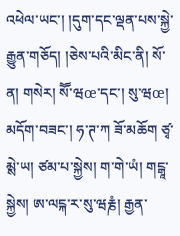འཕེལ་ཡང་། །དུག་དང་ལྡན་པས་སྐྱེ་རྒྱུན་གཅོད། །ཅེས་པའི་མིང་ནི། སོ་ན། གསེར། སཽ་ཝœ་དང་། སུ་ཝœ། མདོག་བཟང་། ཧ་ཊ་ཀ ཟོ་མཆོག ཙྭ་མྶེ་ཡ། ཙམ་པ་སྐྱེས། ག་གེ་ཡཾ། གངྒཱ་སྐྱེས། ཨ་ལངྐ་ར་སུ་ཝརྞཾ། རྒྱན་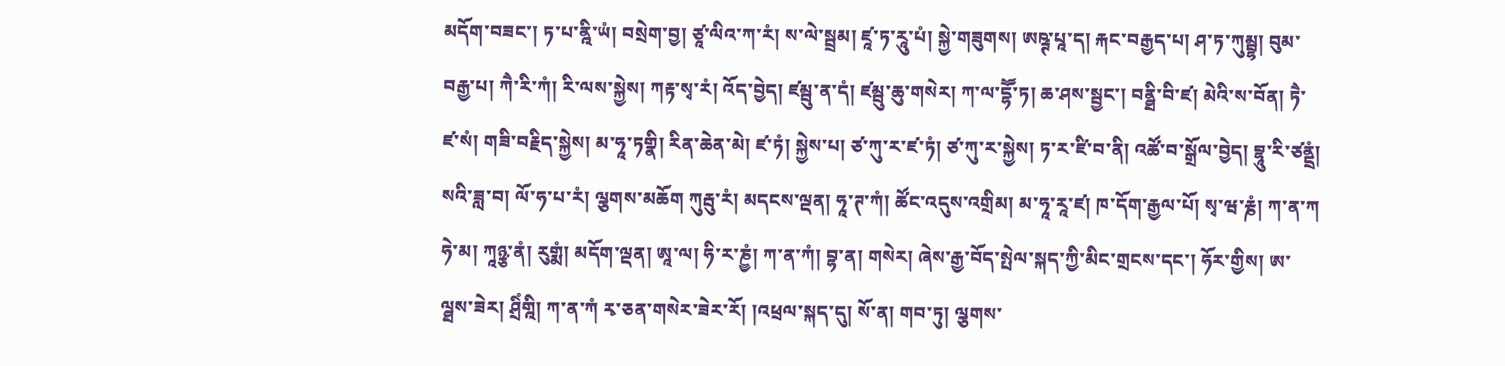མདོག་བཟང་། ཏ་པ་ནྰི་ཡཾ། བསྲེག་བྱ། ཙཱ་ལིའ་ཀ་རཾ། ས་ལེ་སྦྲམ། ཛཱ་ཏ་རཱུ་པཾ། སྐྱེ་གཟུགས། ཨཥྚ་པཱ་ད། རྐང་བརྒྱད་པ། ཤ་ཏ་ཀུམྦྷ། བུམ་བརྒྱ་པ། ཀཻ་རི་ཀཾ། རི་ལས་སྐྱེས། ཀརྟ་སྭ་རཾ། འོད་བྱེད། ཛམྦུ་ན་དཾ། ཛམྦུ་ཆུ་གསེར། ཀ་ལ་དྷཽ་ཏ། ཆ་ཤས་སྦྱང་། བནྠི་བི་ཛ། མེའི་ས་བོན། ཏཻ་ཛ་སཾ། གཟི་བརྗིད་སྐྱེས། མ་ཧཱ་ཏགྣི། རིན་ཆེན་མེ། ཛ་ཏཾ། སྐྱེས་པ། ཙ་ཀུ་ར་ཛ་ཏཾ། ཙ་ཀུ་ར་སྐྱེས། ཏ་ར་ཛི་བ་ནི། འཚོ་བ་སྒྲོལ་བྱེད། བྷཱུ་རི་ཙནྡྲཾ། སའི་ཟླ་བ། ལོ་ཧ་པ་རཾ། ལྕགས་མཆོག ཀུརྦུ་རཾ། མདངས་ལྡན། ཧཱ་ཊ་ཀཾ། ཚོང་འདུས་འགྲིམ། མ་ཧཱ་རཱ་ཛ། ཁ་དོག་རྒྱལ་པོ། སྭ་ཝ་རྞཾ། ཀ་ན་ཀ ཧེ་མ། ཀཱཉྩ་ནཾ། རུགྨཾ། མདོག་ལྡན། ཨཱ་ལ། ཧི་ར་ཎྱཾ། ཀ་ན་ཀཾ། བྷ་ན། གསེར། ཞེས་རྒྱ་བོད་སྤེལ་སྐད་ཀྱི་མིང་གྲངས་དང་། ཧོར་གྱིས། ཨ་ལྠས་ཟེར། ཤྲིཾགྰི། ཀ་ན་ཀཾ རྭ་ཅན་གསེར་ཟེར་རོ། །འཕྲལ་སྐད་དུ། སོ་ན། གབ་ཏུ། ལྕགས་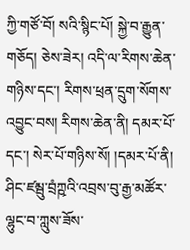ཀྱི་གཙོ་བོ། སའི་སྙིང་པོ། སྐྱེ་བ་རྒྱུན་གཅོད། ཅེས་ཟེར། འདི་ལ་རིགས་ཆེན་གཉིས་དང་། རིགས་ཕྲན་དྲུག་སོགས་འབྱུང་བས། རིགས་ཆེན་ནི། དམར་པོ་དང་། སེར་པོ་གཉིས་སོ། །དམར་པོ་ནི། ཤིང་ཛམྦུ་བྲཾཀྵའི་འབྲས་བུ་རྒྱ་མཚོར་ལྷུང་བ་ཀླུས་ཟོས་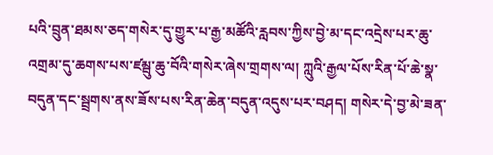པའི་བྲུན་ཐམས་ཅད་གསེར་དུ་གྱུར་པ་རྒྱ་མཚོའི་རླབས་ཀྱིས་བྱེ་མ་དང་འདྲེས་པར་ཆུ་འགྲམ་དུ་ཆགས་པས་ཛམྦུ་ཆུ་བོའི་གསེར་ཞེས་གྲགས་ལ། ཀླུའི་རྒྱལ་པོས་རིན་པོ་ཆེ་སྣ་བདུན་དང་སྦྲགས་ནས་ཟོས་པས་རིན་ཆེན་བདུན་འདུས་པར་བཤད། གསེར་དེ་བྱ་མེ་ཟན་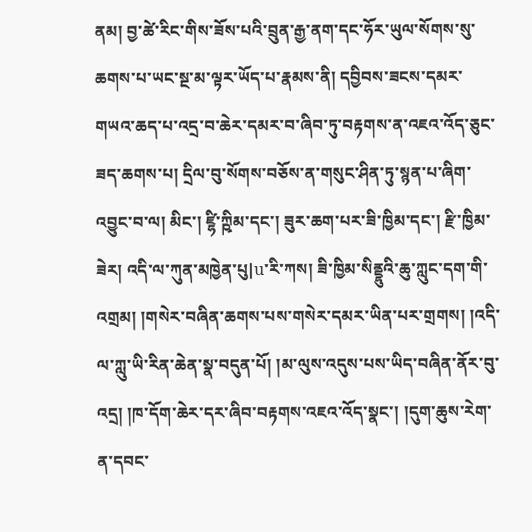ནམ། བྱ་ཚེ་རིང་གིས་ཟོས་པའི་བྲུན་རྒྱ་ནག་དང་ཧོར་ཡུལ་སོགས་སུ་ཆགས་པ་ཡང་སྔ་མ་ལྟར་ཡོད་པ་རྣམས་ནི། དབྱིབས་ཟངས་དམར་གཡའ་ཆད་པ་འདྲ་བ་ཆེར་དམར་བ་ཞིབ་ཏུ་བརྟགས་ན་འཇའ་འོད་ཅུང་ཟད་ཆགས་པ། དྲིལ་བུ་སོགས་བཅོས་ན་གསུང་ཤིན་ཏུ་སྙན་པ་ཞིག་འབྱུང་བ་ལ། མིང་། ཛྷི་ཀྵིམ་དང་། ཟུར་ཆག་པར་ཟི་ཁྱིམ་དང་། རྫི་ཁྱིམ་ཟེར། འདི་ལ་ཀུན་མཁྱེན་པུ|u་རི་ཀས། ཟི་ཁྱིམ་སིནྡྷུའི་ཆུ་ཀླུང་དག་གི་འགྲམ། །གསེར་བཞིན་ཆགས་པས་གསེར་དམར་ཡིན་པར་གྲགས། །འདི་ལ་ཀླུ་ཡི་རིན་ཆེན་སྣ་བདུན་པོ། །མ་ལུས་འདུས་པས་ཡིད་བཞིན་ནོར་བུ་འདྲ། །ཁ་དོག་ཆེར་དར་ཞིབ་བརྟགས་འཇའ་འོད་སྣང་། །དུག་ཆུས་རེག་ན་དབང་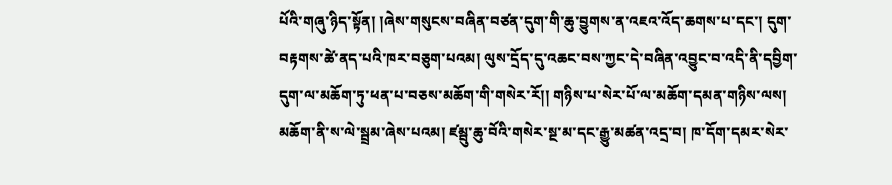པོའི་གཞུ་ཉིད་སྟོན། །ཞེས་གསུངས་བཞིན་བཙན་དུག་གི་ཆུ་བྱུགས་ན་འཇའ་འོད་ཆགས་པ་དང་། དུག་བརྟགས་ཚེ་ནད་པའི་ཁར་བཅུག་པའམ། ལུས་དྲོད་དུ་འཆང་བས་ཀྱང་དེ་བཞིན་འབྱུང་བ་འདི་ནི་དབྱིག་དུག་ལ་མཆོག་ཏུ་ཕན་པ་བཅས་མཆོག་གི་གསེར་རོ།། གཉིས་པ་སེར་པོ་ལ་མཆོག་དམན་གཉིས་ལས། མཆོག་ནི་ས་ལེ་སྦྲམ་ཞེས་པའམ། ཛམྦུ་ཆུ་བོའི་གསེར་སྔ་མ་དང་རྒྱུ་མཚན་འདྲ་བ། ཁ་དོག་དམར་སེར་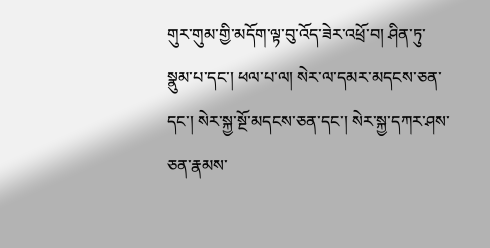གུར་གུམ་གྱི་མདོག་ལྟ་བུ་འོད་ཟེར་འཕྲོ་བ། ཤིན་ཏུ་སྣུམ་པ་དང་། ཕལ་པ་ལ། སེར་ལ་དམར་མདངས་ཅན་དང་། སེར་སྐྱ་སྔོ་མདངས་ཅན་དང་། སེར་སྐྱ་དཀར་ཤས་ཅན་རྣམས་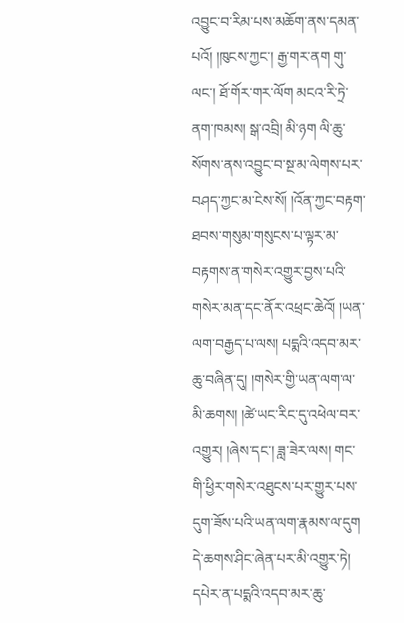འབྱུང་བ་རིམ་པས་མཆོག་ནས་དམན་པའོ། །ཁུངས་ཀྱང་། རྒྱ་གར་ནག གུ་ལང་། ཐོ་གོར་གར་ལོག མངའ་རི་ཏྲེ་ནག་ཁམས། སྒ་འབྲི། མི་ཉག ལི་ཆུ་སོགས་ནས་འབྱུང་བ་སྔ་མ་ལེགས་པར་བཤད་ཀྱང་མ་ངེས་སོ། །འོན་ཀྱང་བརྟག་ཐབས་གསུམ་གསུངས་པ་ལྟར་མ་བརྟགས་ན་གསེར་འགྱུར་བྱས་པའི་གསེར་མན་དང་ནོར་འཕྲང་ཆེའོ། །ཡན་ལག་བརྒྱད་པ་ལས། པདྨའི་འདབ་མར་ཆུ་བཞིན་དུ། །གསེར་གྱི་ཡན་ལག་ལ་མི་ཆགས། །ཚེ་ཡང་རིང་དུ་འཕེལ་བར་འགྱུར། །ཞེས་དང་། ཟླ་ཟེར་ལས། གང་གི་ཕྱིར་གསེར་འཐུངས་པར་གྱུར་པས་དུག་ཟོས་པའི་ཡན་ལག་རྣམས་ལ་དུག དེ་ཆགས་ཤིང་ཞེན་པར་མི་འགྱུར་ཏེ། དཔེར་ན་པདྨའི་འདབ་མར་ཆུ་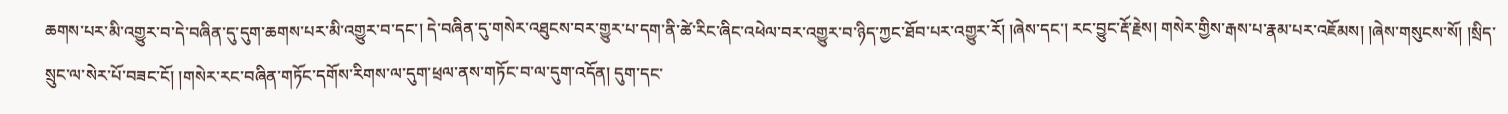ཆགས་པར་མི་འགྱུར་བ་དེ་བཞིན་དུ་དུག་ཆགས་པར་མི་འགྱུར་བ་དང་། དེ་བཞིན་དུ་གསེར་འཐུངས་བར་གྱུར་པ་དག་ནི་ཚེ་རིང་ཞིང་འཕེལ་བར་འགྱུར་བ་ཉིད་ཀྱང་ཐོབ་པར་འགྱུར་རོ། །ཞེས་དང་། རང་བྱུང་རྡོ་རྗེས། གསེར་གྱིས་རྒས་པ་རྣམ་པར་འཇོམས། །ཞེས་གསུངས་སོ། །སྲིད་སྲུང་ལ་སེར་པོ་བཟང་ངོ། །གསེར་རང་བཞིན་གཏོང་དགོས་རིགས་ལ་དུག་ཕྲལ་ནས་གཏོང་བ་ལ་དུག་འདོན། དུག་དང་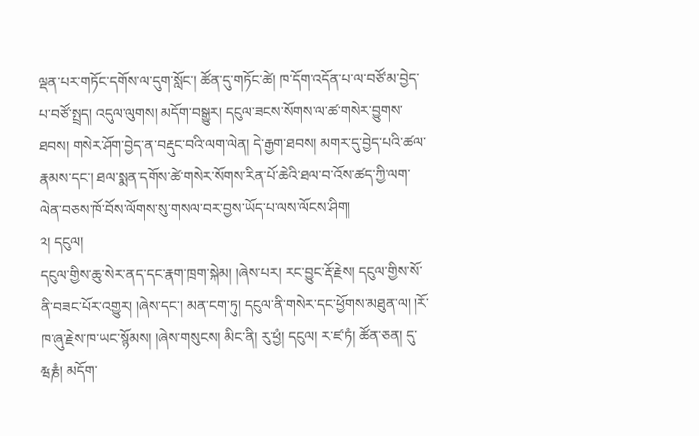ལྡན་པར་གཏོང་དགོས་ལ་དུག་སློང་། ཚོན་དུ་གཏོང་ཚེ། ཁ་དོག་འདོན་པ་ལ་བཙོ་མ་བྱེད་པ་བཙོ་སྤྲད། འདུལ་ལུགས། མདོག་བསྒྱུར། དངུལ་ཟངས་སོགས་ལ་ཚ་གསེར་བྱུགས་ཐབས། གསེར་ཤོག་བྱེད་ན་བརྡུང་བའི་ལག་ལེན། དེ་རྒྱག་ཐབས། མགར་དུ་བྱེད་པའི་ཚལ་རྣམས་དང་། ཐལ་སྨན་དགོས་ཚེ་གསེར་སོགས་རིན་པོ་ཆེའི་ཐལ་བ་འོས་ཚད་ཀྱི་ལག་ལེན་བཅས་ཁོ་བོས་ལོགས་སུ་གསལ་བར་བྱས་ཡོད་པ་ལས་ལོངས་ཤིག།
༢། དངུལ།
དངུལ་གྱིས་ཆུ་སེར་ནད་དང་རྣག་ཁྲག་སྐེམ། །ཞེས་པར། རང་བྱུང་རྡོ་རྗེས། དངུལ་གྱིས་སོ་ནི་བཟང་པོར་འགྱུར། །ཞེས་དང་། མན་ངག་ཏུ། དངུལ་ནི་གསེར་དང་ཕྱོགས་མཐུན་ལ། །རོ་ཁ་ཞུ་རྗེས་ཁ་ཡང་སྙོམས། །ཞེས་གསུངས། མིང་ནི། རུ་ཕྱཾ། དངུལ། ར་ཛ་ཏཾ། ཚོན་ཅན། དུ་རྺརྞཾ། མདོག་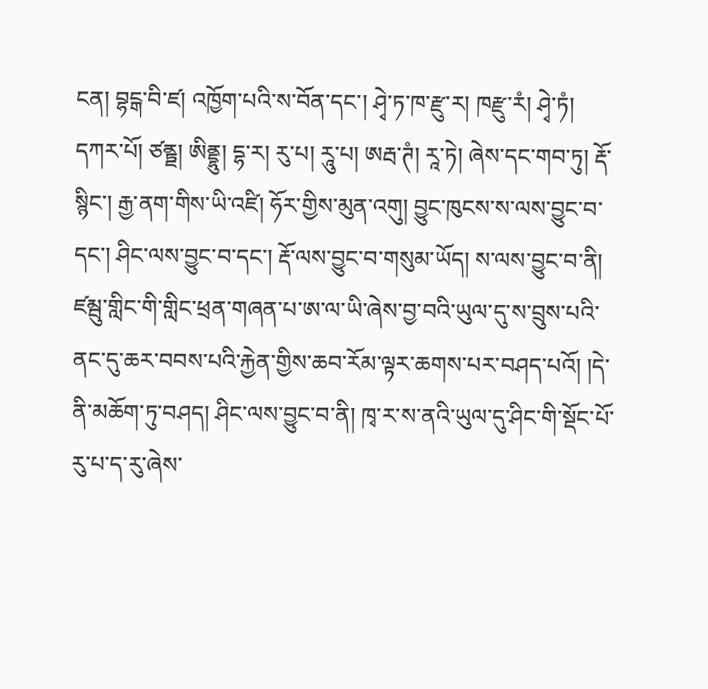ངན། བྷངྒ་བི་ཛ། འཁྱོག་པའི་ས་བོན་དང་། ཤྭེ་ཏ་ཁ་རྫུ་ར། ཁརྫུ་རཾ། ཤྭེ་ཏཾ། དཀར་པོ། ཙནྟྡ། ཨིནྡྷུ། དྷ་ར། རུ་པ། རཱུ་པ། ཨརྦ་ཊཾ། རཱ་ཏེ། ཞེས་དང་གབ་ཏུ། རྡོ་སྙིང་། རྒྱ་ནག་གིས་ཡི་འཛི། ཧོར་གྱིས་མུན་འགུ། བྱུང་ཁུངས་ས་ལས་བྱུང་བ་དང་། ཤིང་ལས་བྱུང་བ་དང་། རྡོ་ལས་བྱུང་བ་གསུམ་ཡོད། ས་ལས་བྱུང་བ་ནི། ཛམྦུ་གླིང་གི་གླིང་ཕྲན་གཞན་པ་ཨ་ལ་ཡི་ཞེས་བྱ་བའི་ཡུལ་དུ་ས་བྲུས་པའི་ནང་དུ་ཆར་བབས་པའི་རྐྱེན་གྱིས་ཆབ་རོམ་ལྟར་ཆགས་པར་བཤད་པའོ། །དེ་ནི་མཆོག་ཏུ་བཤད། ཤིང་ལས་བྱུང་བ་ནི། ཁྭ་ར་ས་ནའི་ཡུལ་དུ་ཤིང་གི་སྡོང་པོ་རུ་པ་ད་རུ་ཞེས་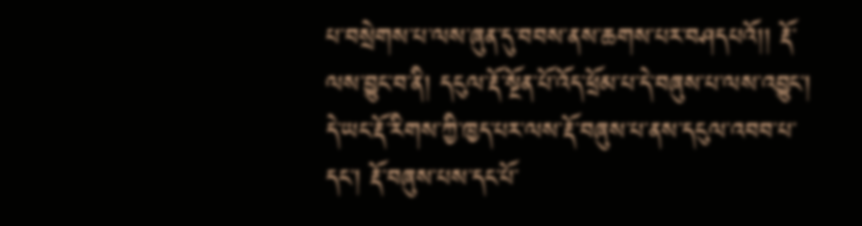པ་བསྲེགས་པ་ལས་ཞུན་དུ་བབས་ནས་ཆགས་པར་བཤདཔའོ།། རྡོ་ལས་བྱུང་བ་ནི། དངུལ་རྡོ་སྔོན་པོ་འོད་ཕྲོམ་པ་དེ་བཞུས་པ་ལས་འབྱུང་། དེ་ཡང་རྡོ་རིགས་ཀྱི་ཁྱད་པར་ལས་རྡོ་བཞུས་པ་ནས་དངུལ་འབབ་པ་དང་། རྡོ་བཞུས་པས་དང་པོ་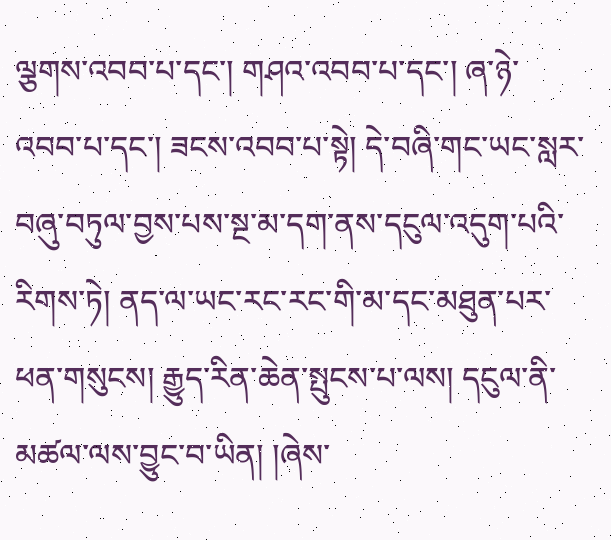ལྕགས་འབབ་པ་དང་། གཤའ་འབབ་པ་དང་། ཞ་ཉེ་འབབ་པ་དང་། ཟངས་འབབ་པ་སྟེ། དེ་བཞི་གང་ཡང་སླར་བཞུ་བཏུལ་བྱས་པས་སྔ་མ་དག་ནས་དངུལ་འདུག་པའི་རིགས་ཏེ། ནད་ལ་ཡང་རང་རང་གི་མ་དང་མཐུན་པར་ཕན་གསུངས། རྒྱུད་རིན་ཆེན་སྤུངས་པ་ལས། དངུལ་ནི་མཚལ་ལས་བྱུང་བ་ཡིན། །ཞེས་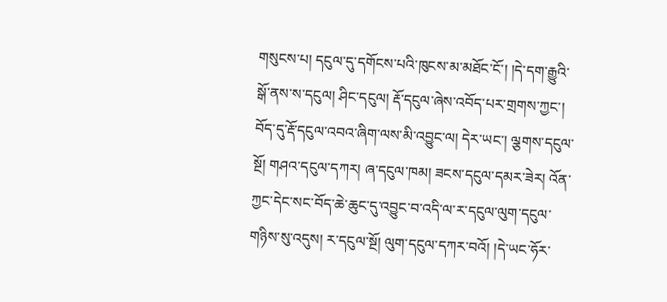གསུངས་པ། དངུལ་དུ་དགོངས་པའི་ཁུངས་མ་མཐོང་ངོ་། །དེ་དག་རྒྱུའི་སྒོ་ནས་ས་དངུལ། ཤིང་དངུལ། རྡོ་དངུལ་ཞེས་འབོད་པར་གྲགས་ཀྱང་། བོད་དུ་རྡོ་དངུལ་འབའ་ཞིག་ལས་མི་འབྱུང་ལ། དེར་ཡང་། ལྕགས་དངུལ་སྔོ། གཤའ་དངུལ་དཀར། ཞ་དངུལ་ཁམ། ཟངས་དངུལ་དམར་ཟེར། འོན་ཀྱང་དེང་སང་བོད་ཆེ་ཆུང་དུ་འབྱུང་བ་འདི་ལ་ར་དངུལ་ལུག་དངུལ་གཉིས་སུ་འདུས། ར་དངུལ་སྔོ། ལུག་དངུལ་དཀར་བའོ། །དེ་ཡང་ཧོར་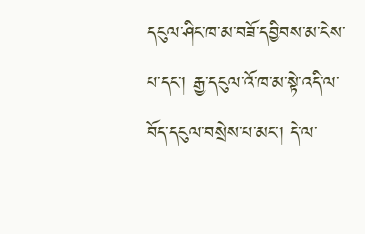དངུལ་ཤིང་ཁ་མ་བཟོ་དབྱིབས་མ་ངེས་པ་དང་། རྒྱ་དངུལ་འོ་ཁ་མ་སྟེ་འདི་ལ་བོད་དངུལ་བསྲེས་པ་མང་། དེ་ལ་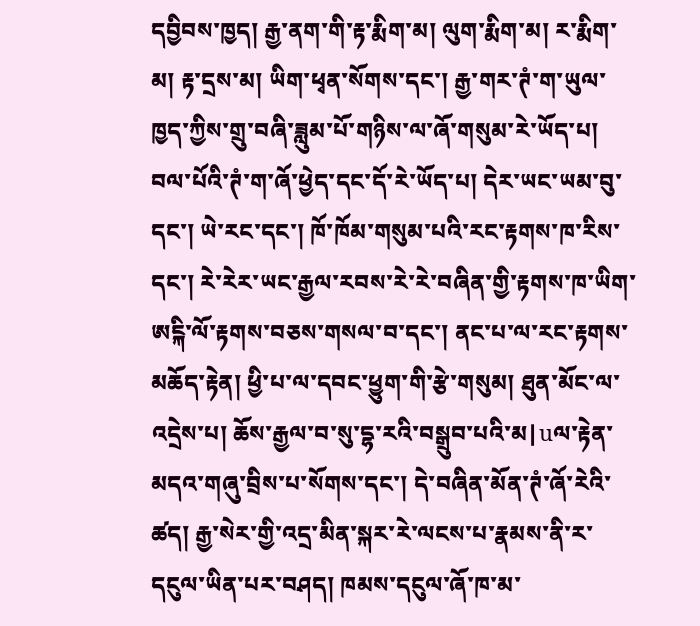དབྱིབས་ཁྱད། རྒྱ་ནག་གི་རྟ་རྨིག་མ། ལུག་རྨིག་མ། ར་རྨིག་མ། རྟ་དྲས་མ། ཡིག་ཕྭན་སོགས་དང་། རྒྱ་གར་ཊཾ་ག་ཡུལ་ཁྱད་ཀྱིས་གྲུ་བཞི་ཟླུམ་པོ་གཉིས་ལ་ཞོ་གསུམ་རེ་ཡོད་པ། བལ་པོའི་ཊཾ་ག་ཞོ་ཕྱེད་དང་དོ་རེ་ཡོད་པ། དེར་ཡང་ཡམ་བུ་དང་། ཡེ་རང་དང་། ཁོ་ཁོམ་གསུམ་པའི་རང་རྟགས་ཁ་རིས་དང་། རེ་རེར་ཡང་རྒྱལ་རབས་རེ་རེ་བཞིན་གྱི་རྟགས་ཁ་ཡིག་ཨངྐི་ལོ་རྟགས་བཅས་གསལ་བ་དང་། ནང་པ་ལ་རང་རྟགས་མཆོད་རྟེན། ཕྱི་པ་ལ་དབང་ཕྱུག་གི་རྩེ་གསུམ། ཐུན་མོང་ལ་འདྲེས་པ། ཆོས་རྒྱལ་བ་སུ་དྷ་རའི་བསྒྲུབ་པའི་མ|uལ་རྟེན་མདའ་གཞུ་བྲིས་པ་སོགས་དང་། དེ་བཞིན་མོན་ཊཾ་ཞོ་རེའི་ཚད། རྒྱ་སེར་གྱི་འདྲ་མིན་སྐར་རེ་ལངས་པ་རྣམས་ནི་ར་དངུལ་ཡིན་པར་བཤད། ཁམས་དངུལ་ཞོ་ཁ་མ་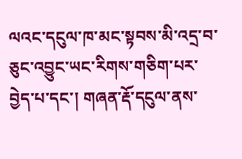ལའང་དངུལ་ཁ་མང་སྟབས་མི་འདྲ་བ་ཅུང་འབྱུང་ཡང་རིགས་གཅིག་པར་བྱེད་པ་དང་། གཞན་རྡོ་དངུལ་ནས་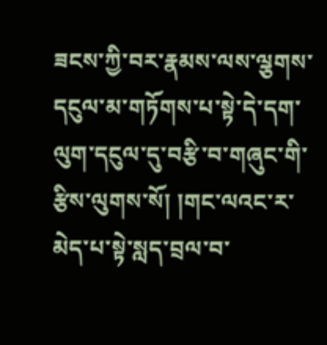ཟངས་ཀྱི་བར་རྣམས་ལས་ལྕགས་དངུལ་མ་གཏོགས་པ་སྟེ་དེ་དག་ལུག་དངུལ་དུ་བརྩི་བ་གཞུང་གི་རྩིས་ལུགས་སོ། །གང་ལའང་ར་མེད་པ་སྟེ་སླད་བྲལ་བ་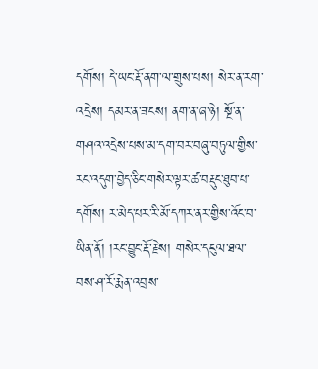དགོས། དེ་ཡང་རྡོ་ནག་ལ་གྲུས་པས། སེར་ན་རག་འདྲེས། དམར་ན་ཟངས། ནག་ན་ཞ་ཉེ། སྔོ་ན་གཤའ་འདྲེས་པས་མ་དག་བར་བཞུ་བཏུལ་གྱིས་རང་འདུག་བྱེད་ཅིང་གསེར་ལྟར་ཚ་བརྡུང་ཐུབ་པ་དགོས། ར་མེད་པར་རི་མོ་དཀར་ནར་གྱིས་འོང་བ་ཡིན་ནོ། །རང་བྱུང་རྡོ་རྗེས། གསེར་དངུལ་ཐལ་བས་ཤ་རོ་རྨེན་འབྲས་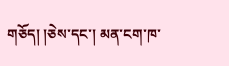གཅོད། །ཅེས་དང་། མན་ངག་ཁ་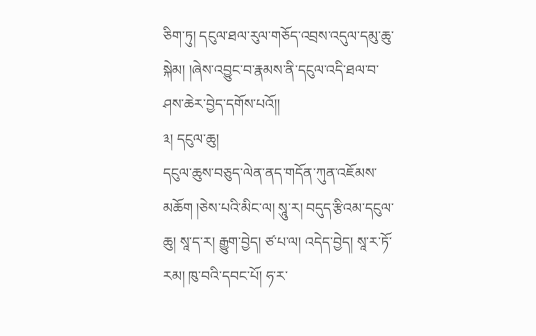ཅིག་ཏུ། དངུལ་ཐལ་རུལ་གཅོད་འབྲས་འདུལ་དམུ་ཆུ་སྐེམ། །ཞེས་འབྱུང་བ་རྣམས་ནི་དངུལ་འདི་ཐལ་བ་ཤས་ཆེར་བྱེད་དགོས་པའོ།།
༣། དངུལ་ཆུ།
དངུལ་ཆུས་བཅུད་ལེན་ནད་གདོན་ཀུན་འཇོམས་མཆོག །ཅེས་པའི་མིང་ལ། སཱུ་ར། བདུད་རྩིའམ་དངུལ་ཆུ། སཱ་ད་ར། རྒྱུག་བྱེད། ཙ་པ་ལ། འདེད་བྱེད། སཱ་ར་ཏོ་རམ། ཁུ་བའི་དབང་པོ། ཧ་ར་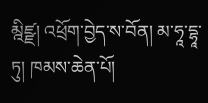མྰིཛྫ། འཕྲོག་བྱེད་ས་བོན། མ་ཧཱ་དྷཱ་ཏུ། ཁམས་ཆེན་པོ།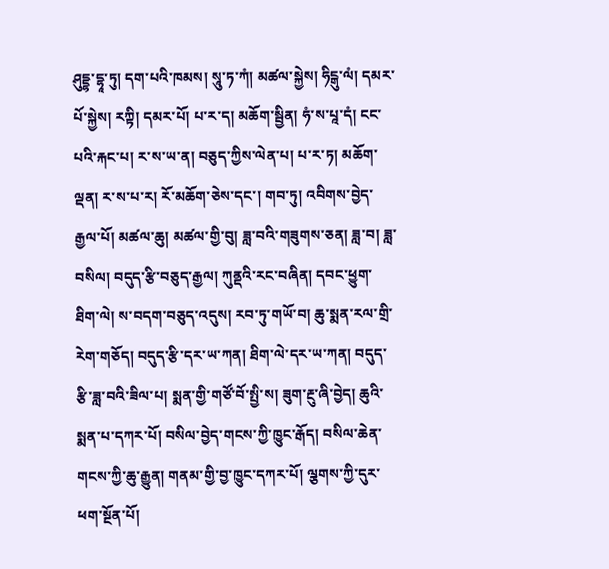ཤུདྡྷ་དྷཱ་ཏུ། དག་པའི་ཁམས། སཱུ་ཏ་ཀཾ། མཚལ་སྐྱེས། ཧིངྒུ་ལཾ། དམར་པོ་སྐྱེས། རཀྟི། དམར་པོ། པ་ར་ད། མཆོག་སྦྱིན། ཧཾ་ས་པཱ་དཾ། ངང་པའི་རྐང་པ། ར་ས་ཡ་ན། བཅུད་ཀྱིས་ལེན་པ། པ་ར་ཏ། མཆོག་ལྡན། ར་ས་པ་ར། རོ་མཆོག་ཅེས་དང་། གབ་ཏུ། འབིགས་བྱེད་རྒྱལ་པོ། མཚལ་ཆུ། མཚལ་གྱི་བུ། ཟླ་བའི་གཟུགས་ཅན། ཟླ་བ། ཟླ་བསིལ། བདུད་རྩི་བཅུད་རྒྱལ། ཀུནྡའི་རང་བཞིན། དབང་ཕྱུག་ཐིག་ལེ། ས་བདག་བཅུད་འདུས། རབ་ཏུ་གཡོ་བ། ཆུ་སྨན་རལ་གྲི་རེག་གཅོད། བདུད་རྩི་དར་ཡ་ཀན། ཐིག་ལེ་དར་ཡ་ཀན། བདུད་རྩི་ཟླ་བའི་ཟིལ་པ། སྨན་གྱི་གཙོ་བོ་སྤྱི་ས། ཟུག་རྔུ་ཞི་བྱེད། ཆུའི་སྨན་པ་དཀར་པོ། བསིལ་བྱེད་གངས་ཀྱི་ཁྱུང་རྒོད། བསིལ་ཆེན་གངས་ཀྱི་ཆུ་རྒྱུན། གནམ་གྱི་བྱ་ཁྱུང་དཀར་པོ། ལྕགས་ཀྱི་དུར་ཕག་སྔོན་པོ།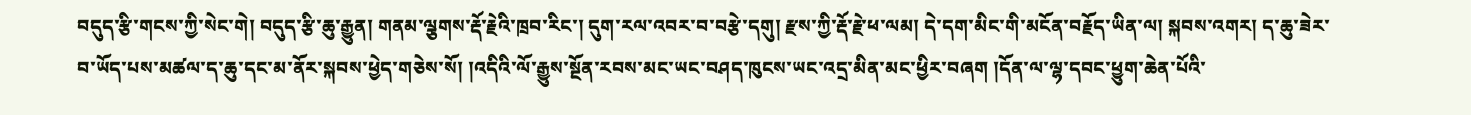བདུད་རྩི་གངས་ཀྱི་སེང་གེ། བདུད་རྩི་ཆུ་རྒྱུན། གནམ་ལྕགས་རྡོ་རྗེའི་ཁྲབ་རིང་། དུག་རལ་འབར་བ་བརྩེ་དགུ། རྫས་ཀྱི་རྡོ་རྗེ་ཕ་ལམ། དེ་དག་མིང་གི་མངོན་བརྗོད་ཡིན་ལ། སྐབས་འགར། ད་ཆུ་ཟེར་བ་ཡོད་པས་མཚལ་ད་ཆུ་དང་མ་ནོར་སྐབས་ཕྱེད་གཅེས་སོ། །འདིའི་ལོ་རྒྱུས་སྔོན་རབས་མང་ཡང་བཤད་ཁུངས་ཡང་འདྲ་མིན་མང་ཕྱིར་བཞག །དོན་ལ་ལྷ་དབང་ཕྱུག་ཆེན་པོའི་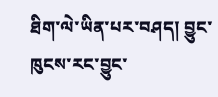ཐིག་ལེ་ཡིན་པར་བཤད། བྱུང་ཁུངས་རང་བྱུང་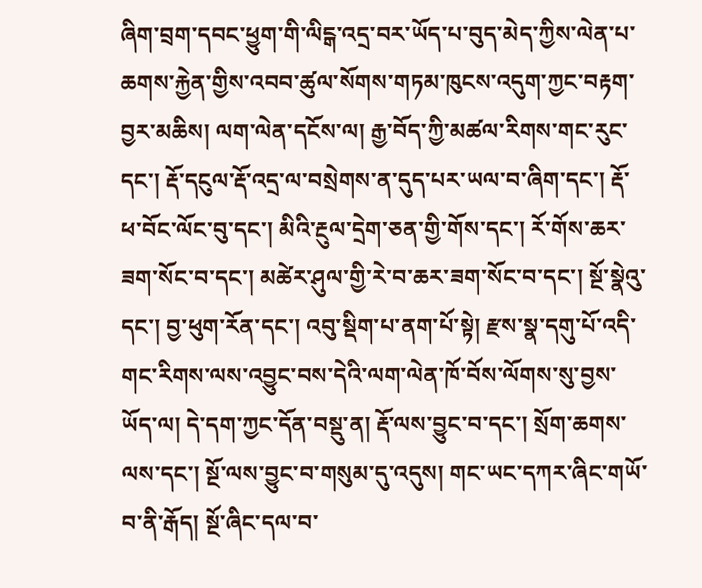ཞིག་བྲག་དབང་ཕྱུག་གི་ལིངྒ་འདྲ་བར་ཡོད་པ་བུད་མེད་ཀྱིས་ལེན་པ་ཆགས་རྐྱེན་གྱིས་འབབ་ཚུལ་སོགས་གཏམ་ཁུངས་འདུག་ཀྱང་བརྟག་བྱར་མཆིས། ལག་ལེན་དངོས་ལ། རྒྱ་བོད་ཀྱི་མཚལ་རིགས་གང་རུང་དང་། རྡོ་དངུལ་རྡོ་འདྲ་ལ་བསྲེགས་ན་དུད་པར་ཡལ་བ་ཞིག་དང་། རྡོ་ཕ་བོང་ལོང་བུ་དང་། མིའི་རྔུལ་དྲེག་ཅན་གྱི་གོས་དང་། རོ་གོས་ཆར་ཟག་སོང་བ་དང་། མཚེར་ཤུལ་གྱི་རེ་བ་ཆར་ཟག་སོང་བ་དང་། སྔོ་སྣེའུ་དང་། བྱ་ཕུག་རོན་དང་། འབུ་སྡིག་པ་ནག་པོ་སྟེ། རྫས་སྣ་དགུ་པོ་འདི་གང་རིགས་ལས་འབྱུང་བས་དེའི་ལག་ལེན་ཁོ་བོས་ལོགས་སུ་བྱས་ཡོད་ལ། དེ་དག་ཀྱང་དོན་བསྡུ་ན། རྡོ་ལས་བྱུང་བ་དང་། སྲོག་ཆགས་ལས་དང་། སྔོ་ལས་བྱུང་བ་གསུམ་དུ་འདུས། གང་ཡང་དཀར་ཞིང་གཡོ་བ་ནི་རྒོད། སྔོ་ཞིང་དལ་བ་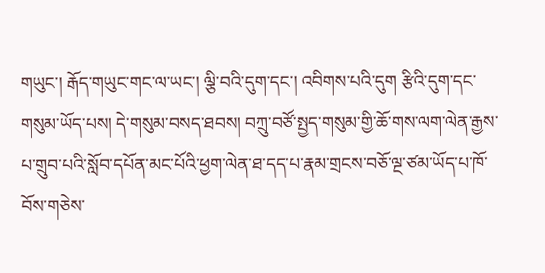གཡུང་། རྒོད་གཡུང་གང་ལ་ཡང་། ལྕི་བའི་དུག་དང་། འབིགས་པའི་དུག རྩིའི་དུག་དང་གསུམ་ཡོད་པས། དེ་གསུམ་བསད་ཐབས། བཀྲུ་བཙོ་སྤྱད་གསུམ་གྱི་ཆོ་གས་ལག་ལེན་རྒྱས་པ་གྲུབ་པའི་སློབ་དཔོན་མང་པོའི་ཕྱག་ལེན་ཐ་དད་པ་རྣམ་གྲངས་བཅོ་ལྔ་ཙམ་ཡོད་པ་ཁོ་བོས་གཅེས་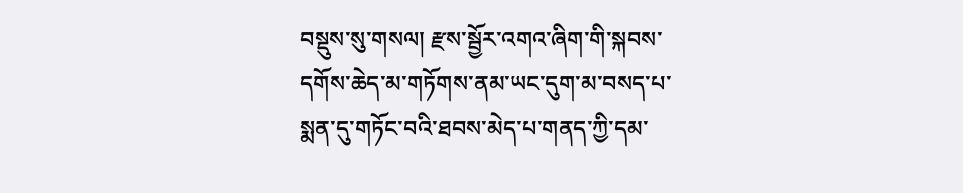བསྡུས་སུ་གསལ། རྫས་སྦྱོར་འགའ་ཞིག་གི་སྐབས་དགོས་ཆེད་མ་གཏོགས་ནམ་ཡང་དུག་མ་བསད་པ་སྨན་དུ་གཏོང་བའི་ཐབས་མེད་པ་གནད་ཀྱི་དམ་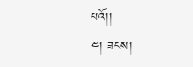པའོ།།
༤། ཟངས།